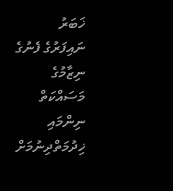ޚަބަރު
ނައިފަރުގެ ފެނުގެ ނިޒާމުގެ މަސައްކަތް ނިންމައި ޚިދުމަތްދިނުމަށް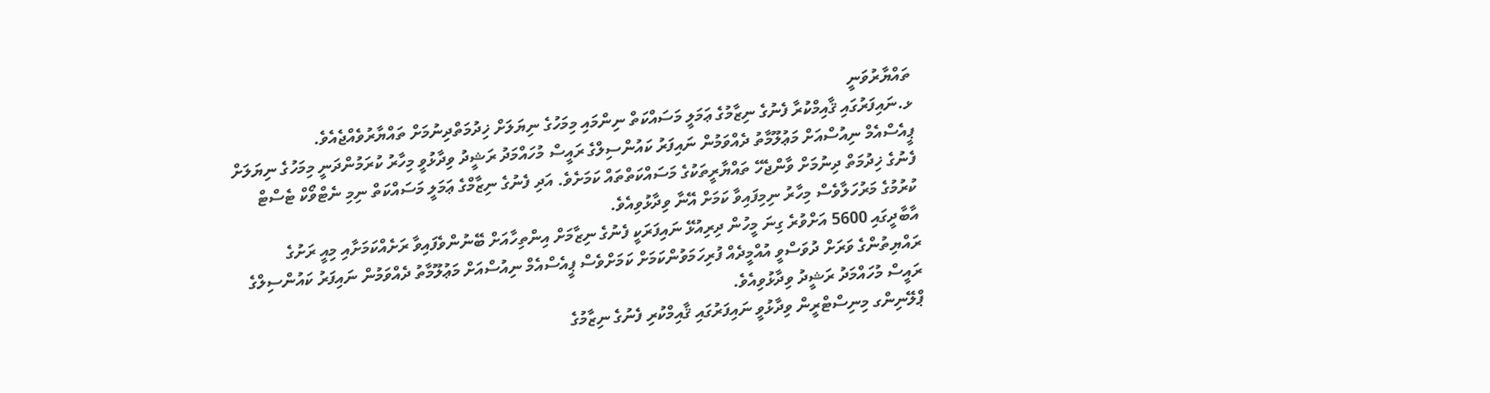ތައްޔާރުވަނީ
ޅ.ނައިފަރުގައި ޤާއިމްކުރާ ފެނުގެ ނިޒާމުގެ ޢަމަލީ މަސައްކަތް ނިންމައި މިމަހުގެ ނިޔަލަށް ޚިދުމަތްދިނުމަށް ތައްޔާރުވެއްޖެއެވެ.
ޕީއެސްއެމް ނިއުސްއަށް މަޢުލޫމާތު ދެއްވަމުން ނައިފަރު ކައުންސިލްގެ ރައީސް މުހައްމަދު ރަޝީދު ވިދާޅުވީ މިހާރު ކުރަމުންދަނީ މިމަހުގެ ނިޔަލަށް ފެނުގެ ޚިދުމަތް ދިނުމަށް ވާންޖެހޭ ތައްޔާރީތަކުގެ މަސައްކަތްތައް ކަމަށެވެ. އަދި ފެނުގެ ނިޒާމްގެ ޢަމަލީ މަސައްކަތް ނިމި ނެޓްވޯކް ޓެސްޓް ކުރުމުގެ މަރުހަލާވެސް މިހާރު ނިމިފައިވާ ކަމަށް އޭނާ ވިދާޅުވިއެވެ.
އާބާދީގައި 5600 އަށްވުރެ ގިނަ މީހުން ދިރިއުޅޭ ނައިފަރަކީ ފެނުގެ ނިޒާމަށް އިންތިހާއަށް ބޭނުންވެފައިވާ ރަށެއްކަމަށާއި މިއީ ރަށުގެ ރައްޔިތުންގެ ވަރަށް ދުވަސްވީ އުއްމީދެއް ފުރިހަމަވުންކަމަށް ކަމަށްވެސް ޕީއެސްއެމް ނިއުސްއަށް މަޢުލޫމާތު ދެއްވަމުން ނައިފަރު ކައުންސިލްގެ ރައީސް މުހައްމަދު ރަޝީދު ވިދާޅުވިއެވެ.
ޕްލޭނިންގ މިނިސްޓްރީން ވިދާޅުވީ ނައިފަރުގައި ޤާއިމްކުރި ފެނުގެ ނިޒާމުގެ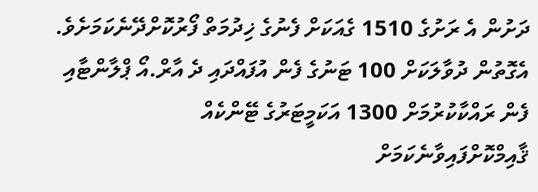ދަށުން އެ ރަށުގެ 1510 ގެއަކަށް ފެނުގެ ޚިދުމަތް ފޯރުކޮށްދޭނެކަމަށެވެ. އެގޮތުން ދުވާލަކަށް 100 ޓަނުގެ ފެން އުފައްދައި ދެ އާރް.އޯ ޕްލާންޓާއި ފެން ރައްކާކުރުމަށް 1300 އަކަމީޓަރުގެ ޓޭންކެއް ޤާއިމްކޮށްފައިވާނެކަމަށް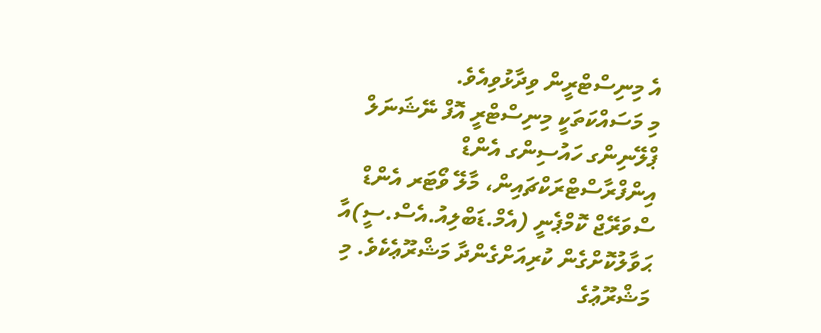އެ މިނިސްޓްރީން ވިދާޅުވިއެވެ.
މި މަސައްކަތަކީ މިނިސްޓްރީ އޮފް ނޭޝަނަލް ޕްލޭނިންގ ހައުސިންގ އެންޑް އިންފްރާސްޓްރަކްޗައިން، މާލޭ ވޯޓަރ އެންޑް ސްވަރޭޖް ކޮމްޕެނީ (އެމް.ޑަބްލިއު.އެސް.ސީ)އާ ޙަވާލުކޮށްގެން ކުރިއަށްގެންދާ މަޝްރޫޢެކެވެ. މި މަޝްރޫޢުގެ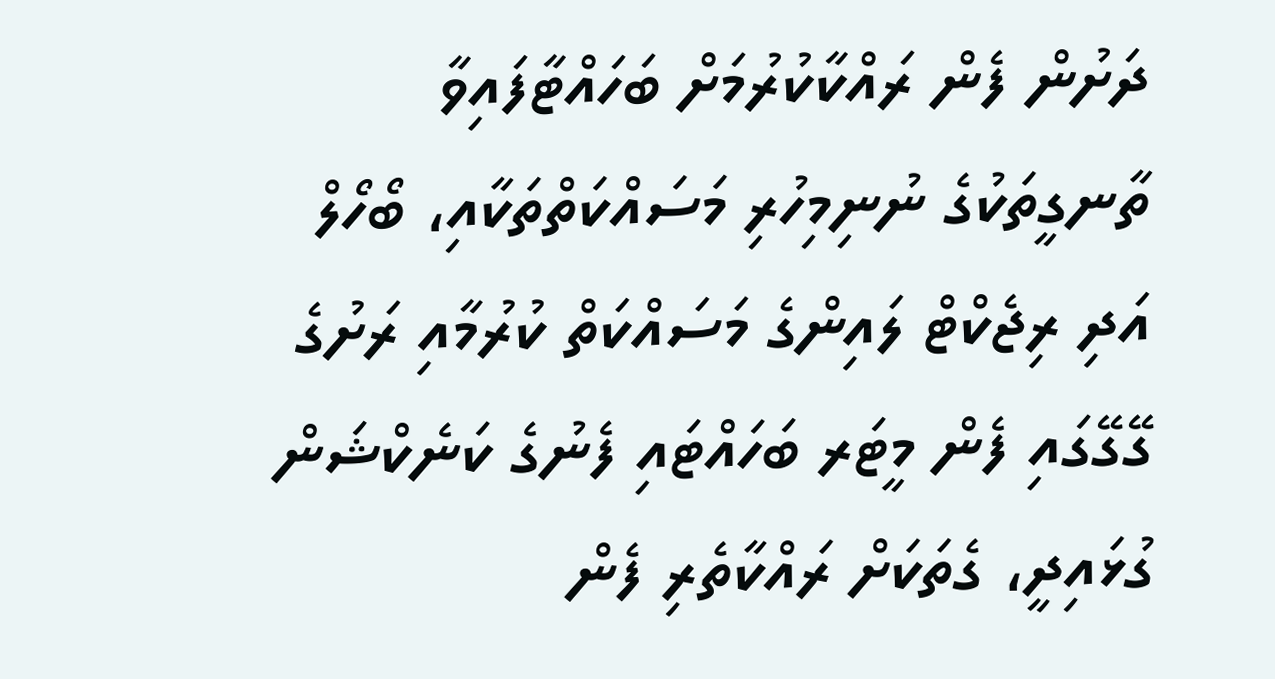ދަށުން ފެން ރައްކާކުރުމަށް ބަހައްޓާފައިވާ ތާނގީތަކުގެ ނުނިމިހުރި މަސައްކަތްތަކާއި، ބޯހޯލް އަދި ރިޖެކްޓް ލައިންގެ މަސައްކަތް ކުރުމާއި ރަށުގެ ގޭގޭގައި ފެން މީޓަރ ބަހައްޓައި ފެނުގެ ކަނެކްޝަން ގުޅައިދީ، ގެތަކަށް ރައްކާތެރި ފެން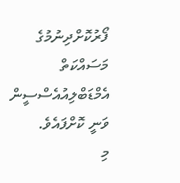ފޯރުކޮށްދިނުމުގެ މަސައްކަތް އެމްޑަބްލިއުއެސްސީން ވަނީ ކޮށްފައެވެ.
މި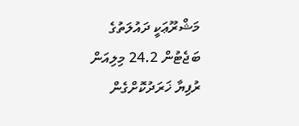މަޝްރޫޢަކީ ދައުލަތުގެ ބަޖެޓުން 24.2 މިލިއަން ރުފިޔާ ޚަރަދުކޮށްގެން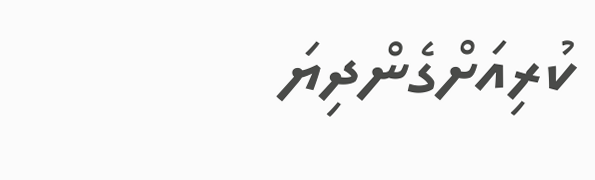ކުރިއަށްގެންދިޔަ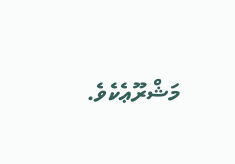މަޝްރޫޢެކެވެ.